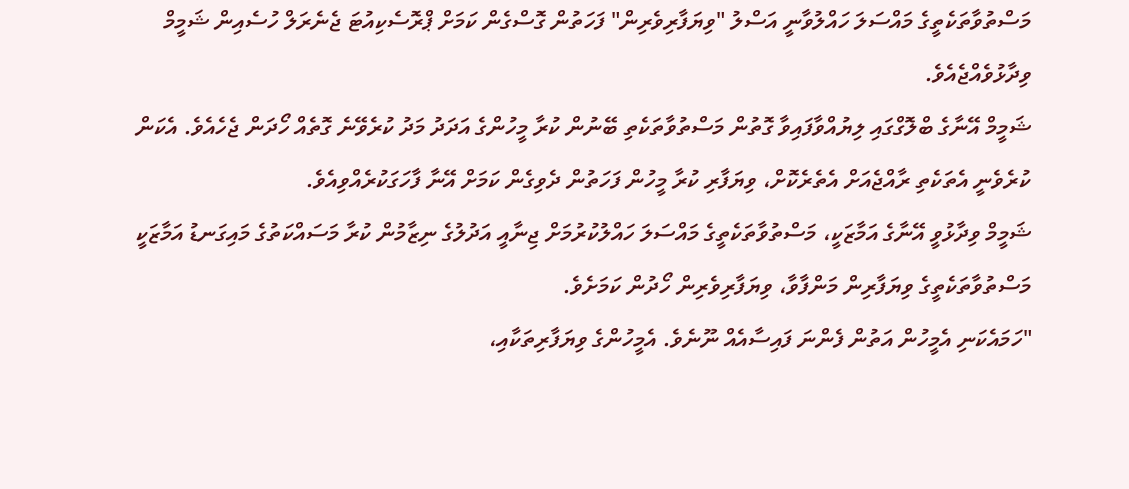މަސްތުވާތަކެތީގެ މައްސަލަ ހައްލުވާނީ އަސްލު "ވިޔަފާރިވެރިން" ފަހަތުން ގޮސްގެން ކަމަށް ޕްރޮސެކިއުޓަ ޖެނެރަލް ހުސެއިން ޝަމީމް ވިދާޅުވެއްޖެއެވެ.
ޝަމީމް އޭނާގެ ބްލޮގްގައި ލިޔުއްވާފައިވާ ގޮތުން މަސްތުވާތަކެތި ބޭނުން ކުރާ މީހުންގެ އަދަދު މަދު ކުރެވޭނެ ގޮތެއް ހޯދަން ޖެހެއެވެ. އެކަން ކުރެވެނީ އެތަކެތި ރާއްޖެއަށް އެތެރެކޮށް، ވިޔަފާރި ކުރާ މީހުން ފަހަތުން ދެވިގެން ކަމަށް އޭނާ ފާހަގަކުރެއްވިއެވެ.
ޝަމީމް ވިދާޅުވީ އޭނާގެ އަމާޒަކީ، މަސްތުވާތަކެތީގެ މައްސަލަ ހައްލުކުރުމަށް ޖިނާއީ އަދުލުގެ ނިޒާމުން ކުރާ މަސައްކަތުގެ މައިގަނޑު އަމާޒަކީ މަސްތުވާތަކެތީގެ ވިޔަފާރިން މަންފާވާ، ވިޔަފާރިވެރިން ހޯދުން ކަމަށެވެ.
"ހަމައެކަނި އެމީހުން އަތުން ފެންނަ ފައިސާއެއް ނޫނެވެ. އެމީހުންގެ ވިޔަފާރިތަކާއި،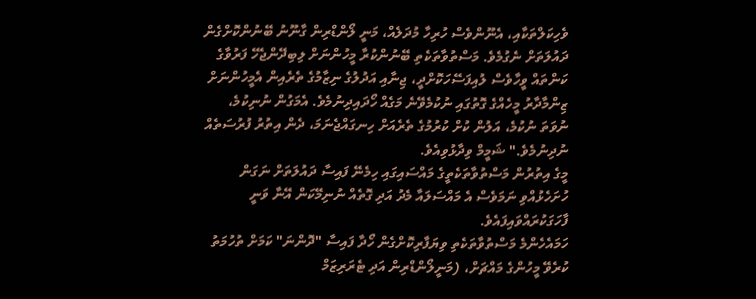ވެހިކަލްތަކާއި، އެނޫންވެސް ހުރިހާ މުދަލެއް، މަނީ ލޯންޑްރިން ގާނޫނު ބޭނުންކޮށްގެން ދައުލަތަށް ނެގުމެވެ. މަސްތުވާތަކެތި ބޭނުންކުރާ މީހުންނަށް ލިބިދޭންޖެހޭ ފަރުވާގެ ކަންތައް ވީހާވެސް ލުއިފަސޭހަކޮށްދީ، ޖިނާއި އަދުލުގެ ނިޒާމުގެ ތެރެއިން އެމީހުންނަށް ޒިންމާދާރު މީހެއްގެ ގޮތުގައި ނުކުމެވޭނެ މަގެއް ހޯދައިދިނުމެވެ. އެމަގުން ނުނިކުމެ، ނުވަތަ ނުކުމެ، އަލުން ކުށް ކުރުމުގެ ތެރެއަށް ހިނގައްޖެނަމަ، ދެން އިތުރު ފުރުސަތެއް ނުދިނުމެވެ." ޝަމީމް ވިދާޅުވިއެވެ.
މީގެ އިތުރުން މަސްތުވާތަކެތީގެ މައްސައިގައި ހިމެނޭ ފައިސާ ދައުލަތަށް ނަގަން ހުށަހެޅުއްވި ނަމަވެސް އެ މައްސަލައާ މެދު އަދި ގޮތެއް ނުނިމޭކަން އޭނާ ވަނީ ފާހަގަކުރައްވައިފައެވެ.
ހަމައެހެންމެ މަސްތުވާތަކެތި ވިޔަފާރިކޮށްގެން ހޯދާ ފައިސާ "ދޮންނަ" ކަމަށް ތުހުމަތު ކުރެވޭ މީހުންގެ މައްޗަށް، (މަނީލޯންޑްރިން އަދި ޓެރަރިޒަމް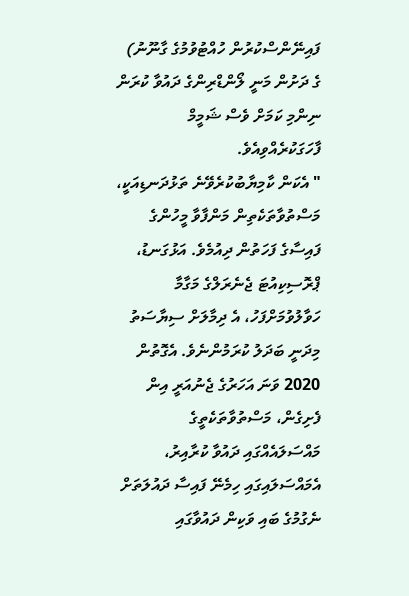ފައިނޭންސްކުރުން ހުއްޓުވުމުގެ ގާނޫނު) ގެ ދަށުން މަނީ ލޯންޑްރިންގެ ދައުވާ ކުރަން ނިންމި ކަމަށް ވެސް ޝަމީމް ފާހަގަކުރެއްވިއެވެ.
" އެކަން ކާމިޔާބުކުރެވޭނެ ތަޅުދަނޑިއަކީ، މަސްތުވާތަކެތިން މަންފާވާ މީހުންގެ ފައިސާގެ ފަހަތުން ދިއުމެވެ. އަޅުގަނޑު، ޕްރޮސިކިއުޓަ ޖެނެރަލްގެ މަގާމާ ހަވާލުވުމަށްފަހު، އެ ދިމާލަށް ސިޔާސަތު މިދަނީ ބަދަލު ކުރަމުންނެވެ. އެގޮތުން 2020 ވަނަ އަހަރުގެ ޖެނުއަރީ އިން ފެށިގެން، މަސްތުވާތަކެތީގެ މައްސަލައެއްގައި ދައުވާ ކުރާއިރު، އެމައްސަލައިގައި ހިމެނޭ ފައިސާ ދައުލަތަށް ނެގުމުގެ ބައި ވަކިން ދައުވާގައި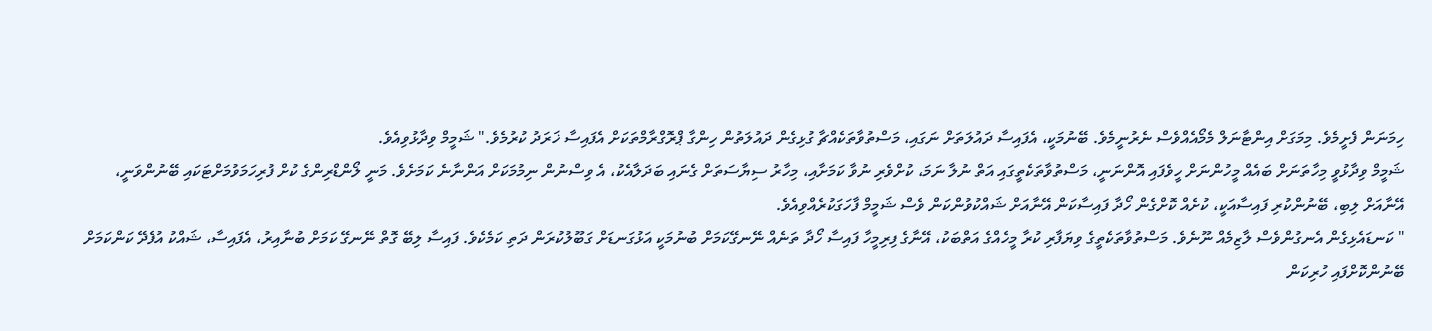ހިމަނަން ފެށީމެވެ. މިމަގަށް އިންޓާނަލް މެމޯއެއްވެސް ނެރުނީމެވެ. ބޭނުމަކީ، އެފައިސާ ދައުލަތަށް ނަގައި، މަސްތުވާތަކެއްޗާ ގުޅިގެން ދައުލަތުން ހިންގާ ޕްރޮގްރާމްތަކަށް އެފައިސާ ޚަރަދު ކުރުމެވެ." ޝަމީމް ވިދާޅުވިއެވެ.
ޝަމީމް ވިދާޅުވީ މިހާތަނަށް ބައެއް މީހުންނަށް ހީވެފައި އޮންނަނީ، މަސްތުވާތަކެތީގައި އަތް ނުލާ ނަމަ، ކުށްވެރި ނުވާ ކަމަށާއި، މިހާރު ސިޔާސަތަށް ގެނައި ބަދަލާއެކު، އެ ވިސްނުން ނިމުމަކަށް އަންނާނެ ކަމަށެވެ. މަނީ ލޯންޑްރިންގެ ކުށް ފުރިހަމަވުމަށްޓަކައި ބޭނުންވަނީ، އޭނާއަށް ލިބި، ބޭނުންކުރި ފައިސާއަކީ، ކުށެއް ކޮށްގެން ހޯދާ ފައިސާކަން އޭނާއަށް ޝައްކުވުންކަން ވެސް ޝަމީމް ފާހަގަކުރެއްވިއެވެ.
" ކަނޑައެޅިގެން އެނގުންވެސް ލާޒިމެއް ނޫނެވެ. މަސްތުވާތަކެތީގެ ވިޔަފާރި ކުރާ މީހެއްގެ އަތްބަކު، އޭނާގެ ފިރިމީހާ ފައިސާ ހޯދާ ތަނެއް ނޭނގޭކަމަށް ބުނުމަކީ އަޅުގަނޑަށް ގަބޫލުކުރަން ދަތި ކަމެކެވެ. ފައިސާ ލިބޭ ގޮތް ނޭނގޭ ކަމަށް ބުނާއިރު، އެފައިސާ، ޝައްކު އުފެދޭ ކަންކަމަށް ބޭނުންކޮށްފައި ހުރިކަން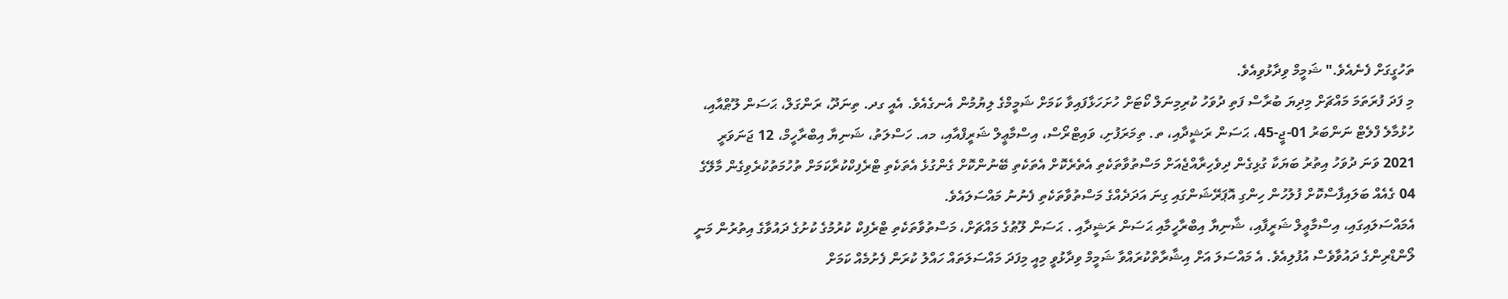ތަހުގީގަށް ފެނެއެވެ." ޝަމީމް ވިދާޅުވިއެވެ.
މި ފަދަ ފުރަތަމަ މައްޗަށް މިދިޔަ ބުރާސް ފަތި ދުވަހު ކުރިމިނަލް ކޯޓަށް ހުށަހަޅާފައިވާ ކަމަށް ޝަމީމްގެ ލިޔުމުން އެނގެއެވެ. އެއީ ގދ. ތިނަދޫ، ރަންގަލް، ޙަސަން ލޫޠްއާއި، ހުޅުމާލެ ފްލެޓް ނަންބަރު 01-ޖީ-45، ޙަސަން ރަޝީދާއި، ތ. ތިމަރަފުށި، ވައިޓްރޯސް، އިސްމާޢީލް ޝަރީފްއާއި، މއ. ހަސްލަތު، ޝަނިޔާ އިބްރާހީމް، 12 ޖަނަވަރީ 2021 ވަނަ ދުވަހު އިތުރު ބަޔަކާ ގުޅިގެން ދިވެހިރާއްޖެއަށް މަސްތުވާތަކެތި އެތެރެކޮށް އެތަކެތި ބޭނުންކޮށް ގެންގުޅެ އެތަކެތި ޓްރެފިކްކުރާކަމަށް ތުހުމަތުކުރެވިގެން މާލޭގެ 04 ގެއެއް ބަލައިފާސްކޮށް ފުލުހުން ހިންގި އޮޕަރޭޝަންގައި ގިނަ އަދަދެއްގެ މަސްތުވާތަކެތި ފެނުނު މައްސަލައެވެ.
އެމައްސަލައިގައި، އިސްމާޢީލް ޝަރީފާއި، ޝާނިޔާ އިބްރާހީމާއި ޙަސަން ރަޝީދާއި . ޙަސަން ލޫޠުގެ މައްޗަށް، މަސްތުވާތަކެތި ޓްރެފިކް ކުރުމުގެ ކުށުގެ ދައުވާގެ އިތުރުން މަނީ ލޯންޑްރިންގެ ދައުވާވެސް އުފުލިއެވެ. އެ މައްސަލަ އަށް އިޝާރާތްކުރައްވާ ޝަމީމް ވިދާޅުވީ މިއީ މިފަދަ މައްސަލަތައް ހައްލު ކުރަން ފެށުމެއް ކަމަށް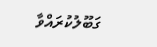ގަބޫލުކުރައްވާ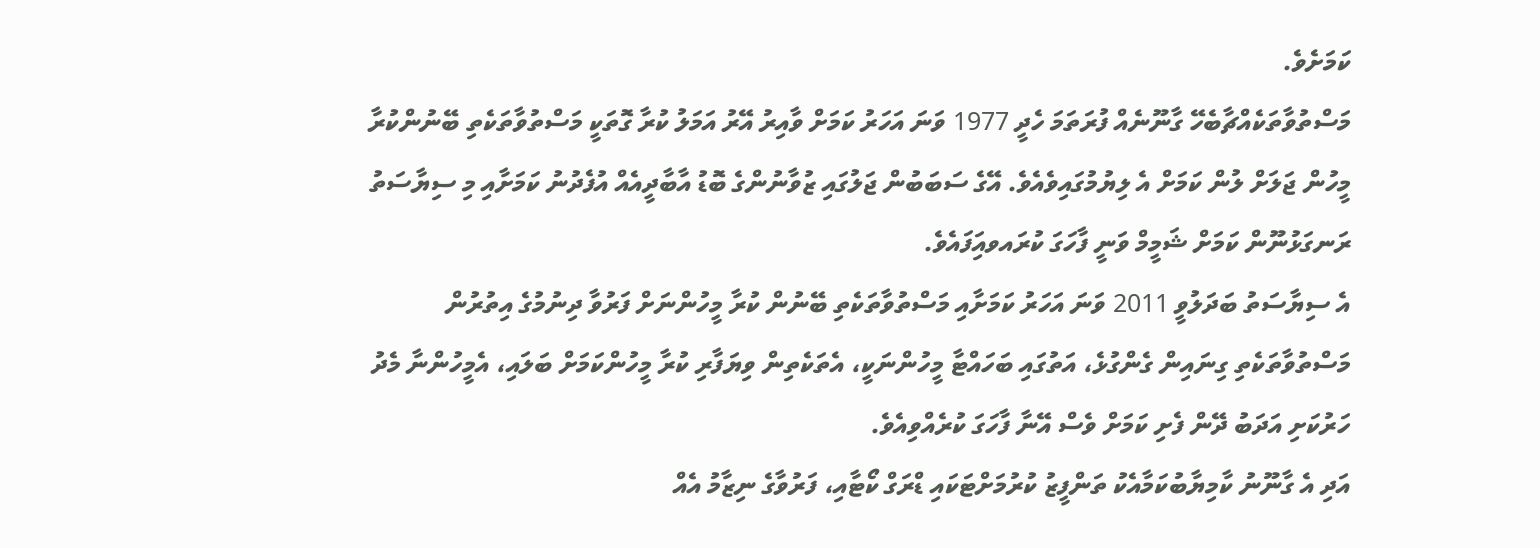ކަމަށެވެ.
މަސްތުވާތަކެއްޗާބެހޭ ގާނޫނެއް ފުރަތަމަ ހެދީ 1977 ވަނަ އަހަރު ކަމަށް ވާއިރު އޭރު އަމަލު ކުރާ ގޮތަކީ މަސްތުވާތަކެތި ބޭނުންކުރާ މީހުން ޖަލަށް ލުން ކަމަށް އެ ލިޔުމުގައިވެއެވެ. އޭގެ ސަބަބުން ޖަލުގައި ޒުވާނުންގެ ބޮޑު އާބާދީއެއް އުފެދުނު ކަމަށާއި މި ސިޔާސަތު ރަނގަޅުނޫން ކަމަށް ޝަމީމް ވަނީ ފާހަގަ ކުރައވއަިފައެވެ.
އެ ސިޔާސަތު ބަދަލުވީ 2011 ވަނަ އަހަރު ކަމަށާއި މަސްތުވާތަކެތި ބޭނުން ކުރާ މީހުންނަށް ފަރުވާ ދިނުމުގެ އިތުރުން މަސްތުވާތަކެތި ގިނައިން ގެންގުޅެ، އަތުގައި ބަހައްޓާ މީހުންނަކީ، އެތަކެތިން ވިޔަފާރި ކުރާ މީހުންކަމަށް ބަލައި، އެމީހުންނާ މެދު ހަރުކަށި އަދަބު ދޭން ފެށި ކަމަށް ވެސް އޭނާ ފާހަގަ ކުރެއްވިއެވެ.
އަދި އެ ގާނޫނު ކާމިޔާބުކަމާއެކު ތަންފީޒު ކުރުމަށްޓަކައި ޑްރަގް ކޯޓާއި، ފަރުވާގެ ނިޒާމު އެއް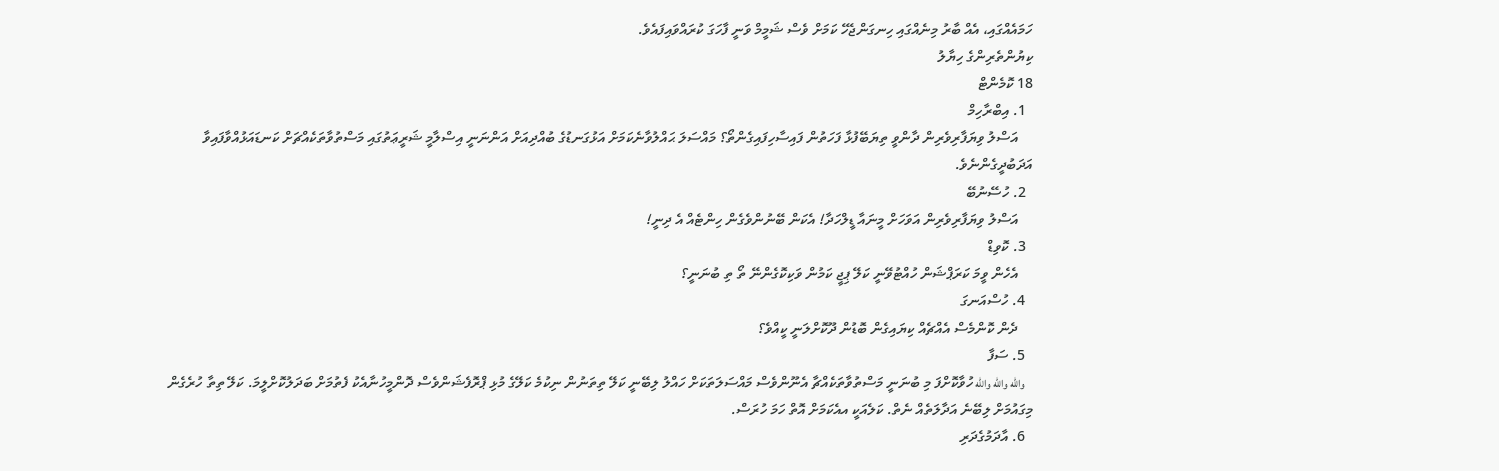ހަމައެއްގައި، އެއް ބާރު މިނެއްގައި ހިނގަންޖެހޭ ކަމަށް ވެސް ޝަމީމް ވަނީ ފާހަގަ ކުރައްވައިފައެވެ.
ކިޔުންތެރިންގެ ހިޔާލު
18 ކޮމެންޓް
  1. އިބްރާހިމް
    އަސްލު ވިޔަފާރިވެރިން ދާންވީ ތިޔަބޭފުޅާ ފަހަތުން ފައިސާހިފައިގެންތޯ؟ މައްސަލަ ޙައްލުވާނެކަމަށް އަޅުގަނޑުގެ ބުއްދިއަށް އަންނަނީ އިސްލާމީ ޝަރީޢަތުގައި މަސްތުވާތަކެއްޗަށް ކަނޑައަޅުއްވާފައިވާ އަދަބުދީގެންނެވެ.
  2. ހުސޭނުބޭ
    އަސްލު ވިޔަފާރިވެރިން އަވަހަށް މީނައާ ޑީލްހަދާ! އެކަން ބޭނުންވެގެން ހިންޓެއް އެ ދިނީ!
  3. ކޮވިޑް
    އެހެން ވީމަ ކަރަޕްޝަން ހުއްޓުވޭނީ ކަލޭ ޕިޖީ ކަމުން ވަކިކޮގެންނޭ ތޯ ތި ބުނަނީ؟
  4. ހުސްއަނގަ
    ދެން ކޮންމެސް އެއްޗެއް ކިޔައިގެން ބޮޑުން ދޫކޮށްލަނީ ކީއްވެ؟
  5. ސަފާ
    والله والله والله ހުވާކޮށްފަ މި ބުނަނީ މަސްތުވާތަކެއްޗާ އެނޫންވެސް މައްސަލަތަކަށް ހައްލު ލިބޭނީ ކަލޭ ތިތަނުން ނިކުމެ ކަލޭގެ މުޅި ޕްރޮފެޝަންވެސް ދޮންމީހުނާއެކު ފެތުމަށް ބަދަލުކޮށްލީމަ. ކަލޭ ތިތާ ހުރެގެން މިގައުމަށް ލިބޭނެ އަދާލަތެއް ނެތް. ކަލެއަކީ އއެކަމަށް އޮތް ހަމަ ހުރަސް.
  6. އާދަމުގެދަރި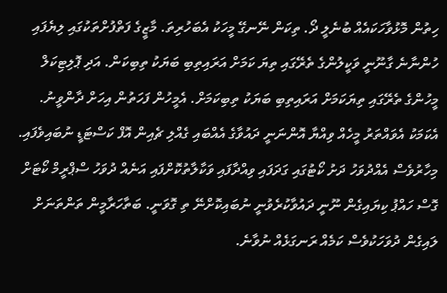ހިތުން މޮޅުވާހަކައެއް ބުނެލީ ދޯ. ތިކަން ނޭނގޭ މީހަކު އެބަހުރިތަ. މާޒީގެ ފަތްފުށްތަކުގައި ލިޔެފައި ހުންނާނެ ގާނޫނީ ވަކީލުންގެ ތެރޭގައި ތިޔަ ކަމަށް އަރައިތިބި ބަޔަކު ތިބިކަން. އަދި ޕޮލިޓިކަލް މީހުންގެ ތެރޭގައި ތިޔަކަމަށް އަރައިތިބި ބަޔަކު ތިބިކަމަށް. އެމީހުން ފަހަތުން އިހަށް ދާންވީނު. އެކަމަކު އެވައްތަރު މީހެއް ވިއްޔާ އޮންނަނީ ދައުވާގެ އެއްބައި ގެއްލި ޗެއިން އޮފް ކަސްޓަޑީ ނުބައިވެފައި. މިހާރުވެސް އެއްދުވަހު ދަށު ކޯޓުގައި ގަދަފައި ވިއްދާފައި ވަކާލާތުކޮށްފައި އަނެއް ދުވަހު ސްޕްރީމް ކޯޓަށް ގޮސް ހައްޕު ކިޔައިގެން ނޫނީ ދައުވާކުރެވުނީ ނުބައިކޮށްނޭ ތި ގޮވަނީ. ބަތާހަރާމީން ތަންތަނަށް ލައިގެން ދުވަހަކުވެސް ކަމެއް ރަނގަޅެއް ނުވާނެ.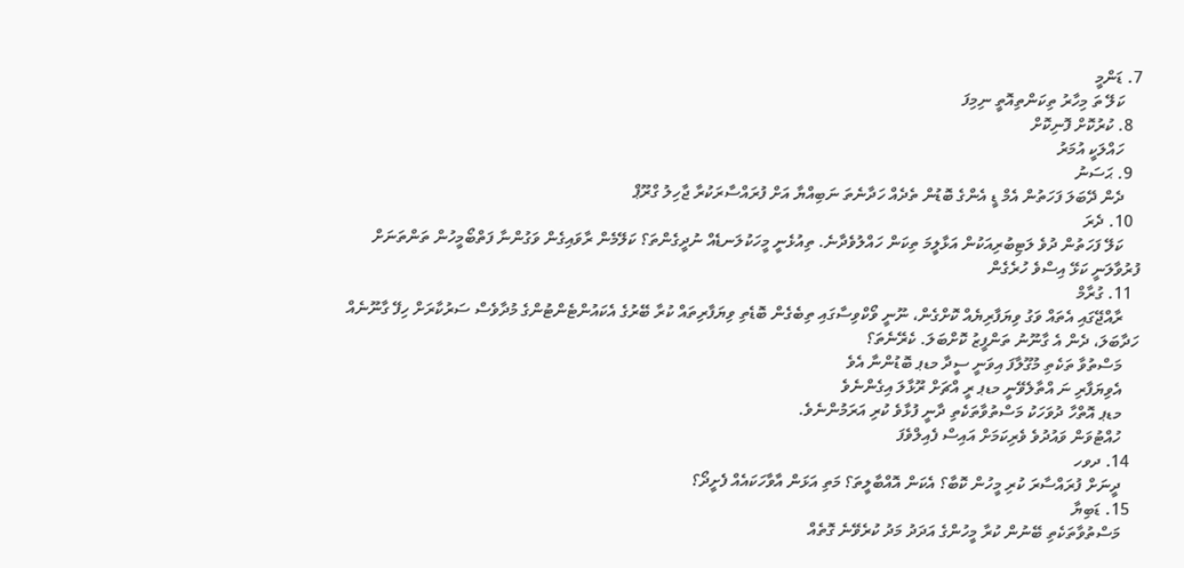7. ޑަންމީ
    ކަލޭ ތަ މިހާރު ތިކަންތިއޮތީ ނިމިފަ
  8. ކުރުކޮށް ފޮނިކޮށް
    ހައްލަކީ އުމަރު
  9. ޙަސަނު
    ދެން ދޭބަލަ ފަހަތުން އެމް ޑީ އެންގެ ބޮޑުން ތެދެއް ހަދާނެތަ ނަބިއްޔާ އަށް ފުރައްސާރަކުރާ ޖާހިލު ގްރޫޕް
  10. ދެރަ
    ކަލޭ ފަހަތުން ދުވެ ލަޓިބުރިއަކުން އަޅާލީމަ ތިކަން ހައްލުވެދާނެ. ތިއުޅެނީ މީހަކުލަނޑެއް ނުދީގެންތަ؟ ކަލޭމެން ރާވައިގެން ވަގުންނާ ފަތްބޯމީހުން ތަންތަނަށް ފުރުވާލަނީ ކަޅޭ އިސްވެ ހުރެގެން
  11. ގުރާމް
    ރާއްޖޭގައި އެތައް ވަގު ވިޔަފާރިޔެއް ކޮށްގެން، ނޫނީ ވޯކްވިސާގައި ތިބެގެން ބޮޑެތި ވިޔަފާރިތައް ކުރާ ބޭރުގެ އެކައުންޓެންޓުންގެ މުދާވެސް ސަރުކާރަށް ހިފޭ ގާނޫނެއް ހަދާބަލަ، ދެން އެ ގާނޫނު ތަންފީޒު ކޮށްބަލަ. ކެރޭނެތަ؟
    މަސްތުވާ ތަކެތި މުގޫލާފަ އިވަނީ ސީދާ މޑޕ ބޮޑުންނާ އެވެ
    އެވިޔަފާރި ނަ އްތާލެވޭނީ މޑޕ ރީ އްޗަށް ރޫޅާލަ އިގެންނެވެ
    މޑޕ އޮތްހާ ދުވަހަކު މަސްތުވާތަކެތި ދާނީ ފުޅާވެ ކުރި އަރަމުންނެވެ.
    ހުއްޓުވަން ވައުދުވެ ވެރިކަމަށް އައިސް ފެއިލްވެފަ
  14. ދވހ
    ދީނަށް ފުރައްސާރަ ކުރި މީހުން ކޮބާ؟ އެކަން އޮއްބާލީތަ؟ މަތި އަޅަން އާވާހަކައެއް ފެށީދޯ؟
  15. ޑަބިޔާ
    މަސްތުވާތަކެތި ބޭނުން ކުރާ މީހުންގެ އަދަދު މަދު ކުރެވޭނެ ގޮތެއް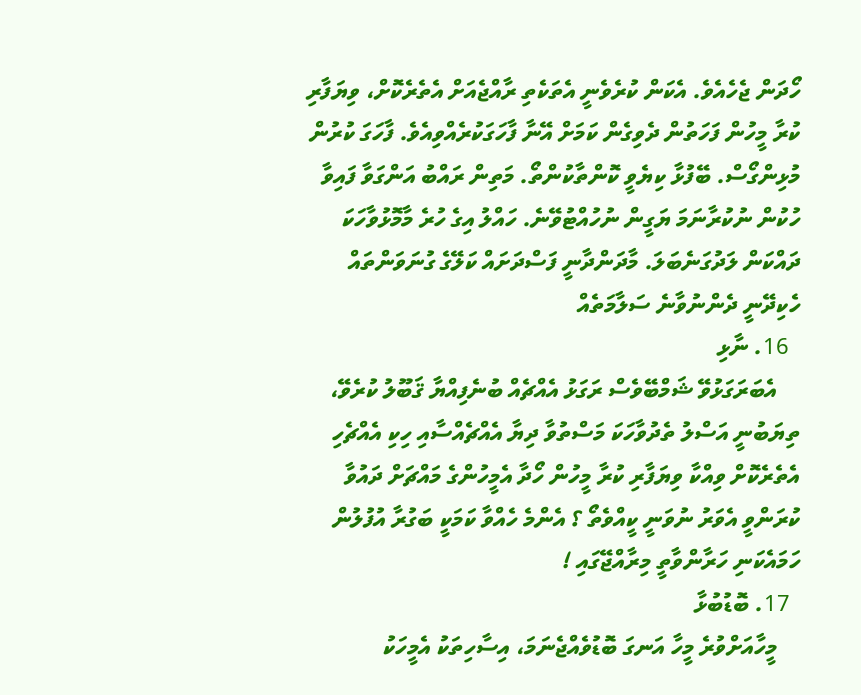ހޯދަން ޖެހެއެވެ. އެކަން ކުރެވެނީ އެތަކެތި ރާއްޖެއަށް އެތެރެކޮށް، ވިޔަފާރި ކުރާ މީހުން ފަހަތުން ދެވިގެން ކަމަށް އޭނާ ފާހަގަކުރެއްވިއެވެ. ފާހަގަ ކުރުން މުޅިންގޯސް. ބޭފުޅާ ކިޔެވީ ކޮންތާކުންތޯ. މަތިން ރައްބު އަންގަވާ ފައިވާ ހުކުން ނުކުރާނަމަ ޔަގީން ނުހުއްޓުވޭނެ. ހައްލު އިގެ ހުރެ މާމޮޅުވާހަކަ ދައްކަން ލަދުގަނެބަލަ. މާދަންދާނީ ފަސްދަށައް ކަލޭގެ ގުނަވަންތައް ހެކިދޭނީ ދެންނުވާނެ ސަލާމަތެއް
  16. ނާޅި
    އެބަރަގަޅުވޭ ޝަމްބޭވެސް ރަގަޅު އެއްޗެއް ބުނެފިއްޔާ ޤަބޫލު ކުރެވޭ، ތިޔަބުނީ އަސްލު ތެދުވާހަކަ މަސްތުވާ ދިޔާ އެއްޗެއްސާއި ހިކި އެއްޗެހި އެތެރެކޮށް ވިއްކާ ވިޔަފާރި ކުރާ މީހުން ހޯދާ އެމީހުންގެ މައްޗަށް ދައުވާ ކުރަންވީ އެވަރު ނުވަނީ ކީއްވެތޯ ؟ އެންމެ ހެއްވާ ކަމަކީ ބަގުރާ އުފުލުން ހަމައެކަނި ހަރާންވާތީ މިރާއްޖޭގައި !
  17. ބޮޑުބުޅާ
    މީހާއަށްވުރެ މީހާ އަނގަ ބޮޑުވެއްޖެނަމަ، އިސާހިތަކު އެމީހަކު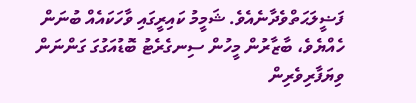ފަޟީލަޙަތްވެދާނެއެވެ. ޝަމީމު ކައިރީގައި ވާހަކައެއް ބުނަން ހެއްޔެވެ، ބާޒާރުން މީހުން ސިނގެރެޓު ބޮޑުއަގުގަ ގަންނަން ވިޔަފާރިވެރިން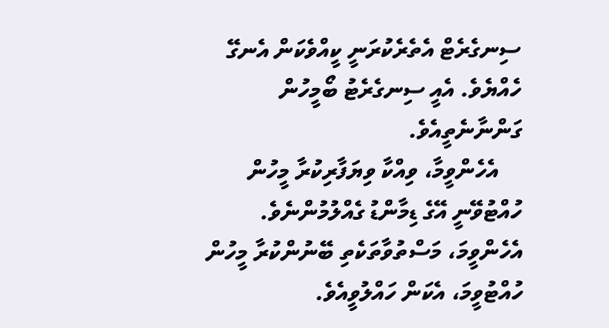ސިނގެރެޓް އެތެރެކުރަނީ ކީއްވެކަން އެނގޭ ހެއްޔެވެ. އެއީ ސިނގެރެޓު ބޯމީހުން ގަންނާނެތީއެވެ.
    އެހެންވީމާ، ވިއްކާ ވިޔަފާރިކުރާ މީހުން ހުއްޓުވޭނީ އޭގެ ޑިމާންޑު ގެއްލުމުންނެވެ. އެހެންވީމަ، މަސްތުވާތަކެތި ބޭނުންކުރާ މީހުން ހުއްޓުވީމަ، އެކަން ހައްލުވީއެވެ.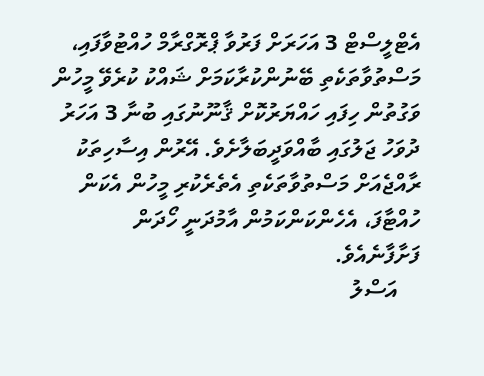އެޓްލީސްޓް 3 އަހަރަށް ފަރުވާ ޕްރޮގްރާމް ހުއްޓުވާފައި، މަސްތުވާތަކެތި ބޭނުންކުރާކަމަށް ޝައްކު ކުރެވޭ މީހުން ވަގުތުން ހިފައި ހައްޔަރުކޮށް ޤާނޫނުގައި ބުނާ 3 އަހަރު ދުވަހު ޖަލުގައި ބާއްވަދީބަލާށެވެ. އޭރުން އިސާހިތަކު ރާއްޖެއަށް މަސްތުވާތަކެތި އެތެރެކުރި މީހުން އެކަން ހުއްޓާފަ، އެހެންކަންކަމުން އާމުދަނީ ހޯދަން ފަށާފާނެއެވެ.
    އަސްލު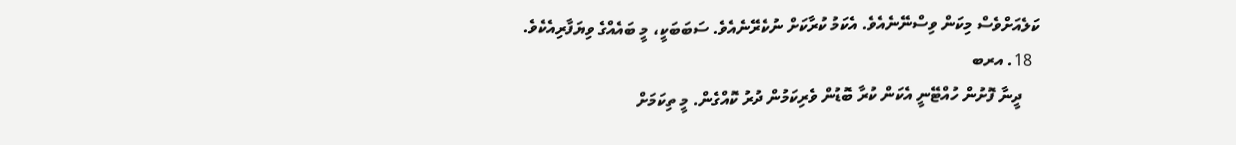ކަލެއަށްވެސް މިކަން ވިސްނޭނެއެވެ. އެކަމު ކުރާކަށް ނުކެރޭނެއެވެ. ސަބަބަކީ، މީ ބައެއްގެ ވިޔަފާރިއެކެވެ.
  18. އރބ
    ދީނާ ފޮށުން ހުއްޓޭނީ އެކަން ކުރާ ބޮޑުން ވެރިކަމުން ދުރު ކޮއްގެން. މީ ތިކަމަށް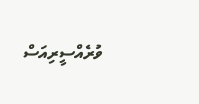ވުރެއްސީރިއަސް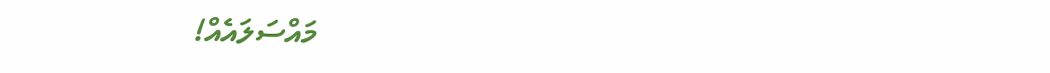މައްސަލައެއް!